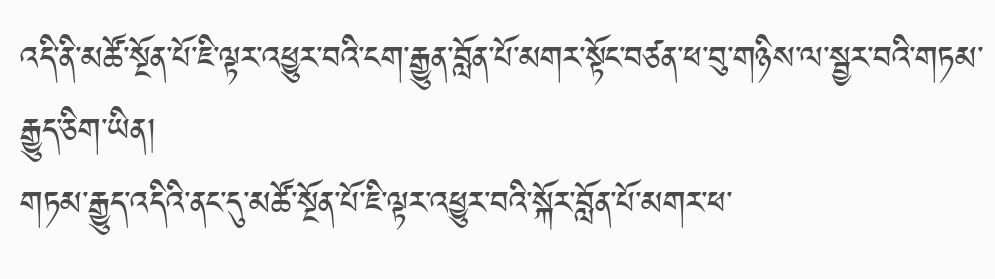འདི་ནི་མཚོ་སྔོན་པོ་ཇི་ལྟར་འཕྱུར་བའི་ངག་རྒྱུན་བློན་པོ་མགར་སྟོང་བཙན་ཕ་བུ་གཉིས་ལ་སྦྱར་བའི་གཏམ་རྒྱུད་ཅིག་ཡིན།
གཏམ་རྒྱུད་འདིའི་ནང་དུ་མཚོ་སྔོན་པོ་ཇི་ལྟར་འཕྱུར་བའི་སྐོར་བློན་པོ་མགར་ཕ་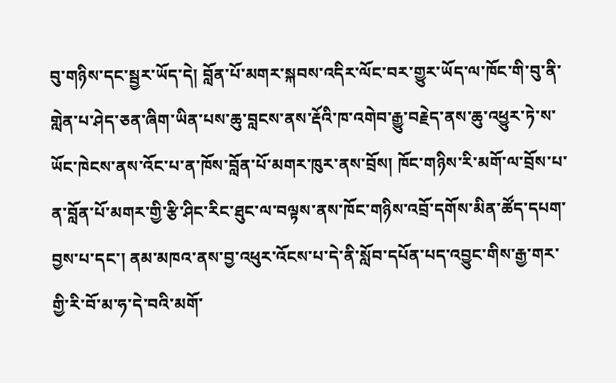བུ་གཉིས་དང་སྦྱར་ཡོད་དེ། བློན་པོ་མགར་སྐབས་འདིར་ལོང་བར་གྱུར་ཡོད་ལ་ཁོང་གི་བུ་ནི་གླེན་པ་ཤེད་ཅན་ཞིག་ཡིན་པས་ཆུ་བླངས་ནས་རྡོའི་ཁ་འགེབ་རྒྱུ་བརྗེད་ནས་ཆུ་འཕྱུར་ཏེ་ས་ཡོང་ཁེངས་ནས་འོང་པ་ན་ཁོས་བློན་པོ་མགར་ཁུར་ནས་བྲོས། ཁོང་གཉིས་རི་མགོ་ལ་བྲོས་པ་ན་བློན་པོ་མགར་གྱི་རྩི་ཤིང་རིང་ཐུང་ལ་བལྟས་ནས་ཁོང་གཉིས་འབྲོ་དགོས་མིན་ཚོད་དཔག་བྱས་པ་དང་། ནམ་མཁའ་ནས་བྱ་འཕུར་འོངས་པ་དེ་ནི་སློབ་དཔོན་པད་འབྱུང་གིས་རྒྱ་གར་གྱི་རི་བོ་མ་ཧ་དེ་བའི་མགོ་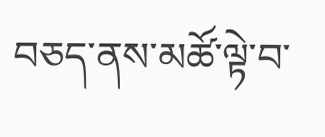བཅད་ནས་མཚོ་ལྟེ་བ་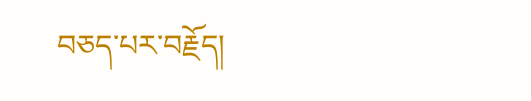བཅད་པར་བརྗོད།